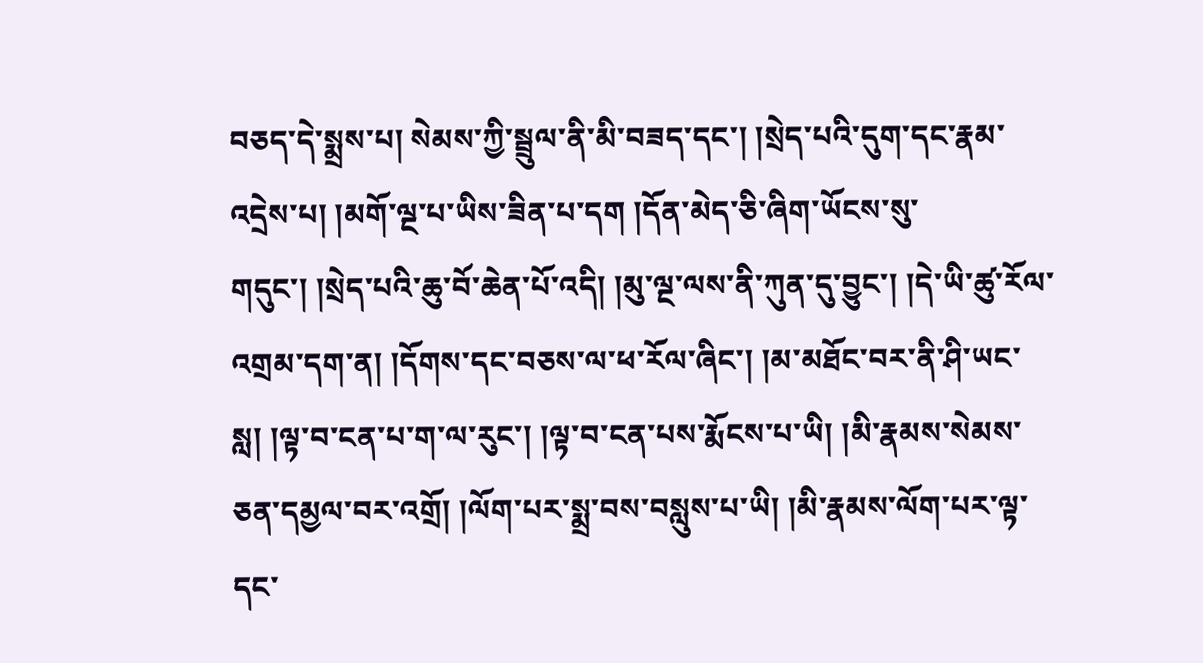བཅད་དེ་སྨྲས་པ། སེམས་ཀྱི་སྦྲུལ་ནི་མི་བཟད་དང་། །སྲེད་པའི་དུག་དང་རྣམ་འདྲེས་པ། །མགོ་ལྔ་པ་ཡིས་ཟིན་པ་དག །དོན་མེད་ཅི་ཞིག་ཡོངས་སུ་གདུང་། །སྲེད་པའི་ཆུ་བོ་ཆེན་པོ་འདི། །མུ་ལྔ་ལས་ནི་ཀུན་དུ་བྱུང་། །དེ་ཡི་ཚུ་རོལ་འགྲམ་དག་ན། །དོགས་དང་བཅས་ལ་ཕ་རོལ་ཞིང་། །མ་མཐོང་བར་ནི་ཤི་ཡང་སླ། །ལྟ་བ་ངན་པ་ག་ལ་རུང་། །ལྟ་བ་ངན་པས་རྨོངས་པ་ཡི། །མི་རྣམས་སེམས་ཅན་དམྱལ་བར་འགྲོ། །ལོག་པར་སྨྲ་བས་བསླུས་པ་ཡི། །མི་རྣམས་ལོག་པར་ལྟ་དང་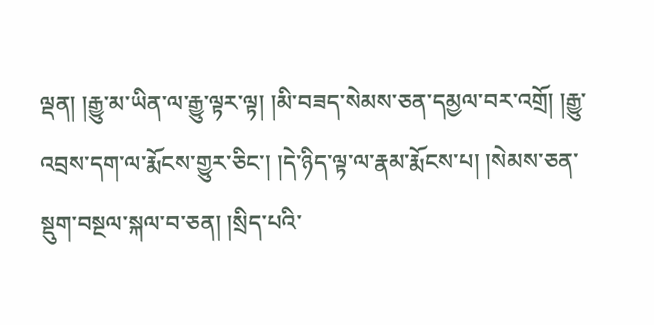ལྡན། །རྒྱུ་མ་ཡིན་ལ་རྒྱུ་ལྟར་ལྟ། །མི་བཟད་སེམས་ཅན་དམྱལ་བར་འགྲོ། །རྒྱུ་འབྲས་དག་ལ་རྨོངས་གྱུར་ཅིང་། །དེ་ཉིད་ལྟ་ལ་རྣམ་རྨོངས་པ། །སེམས་ཅན་སྡུག་བསྔལ་སྐལ་བ་ཅན། །སྲིད་པའི་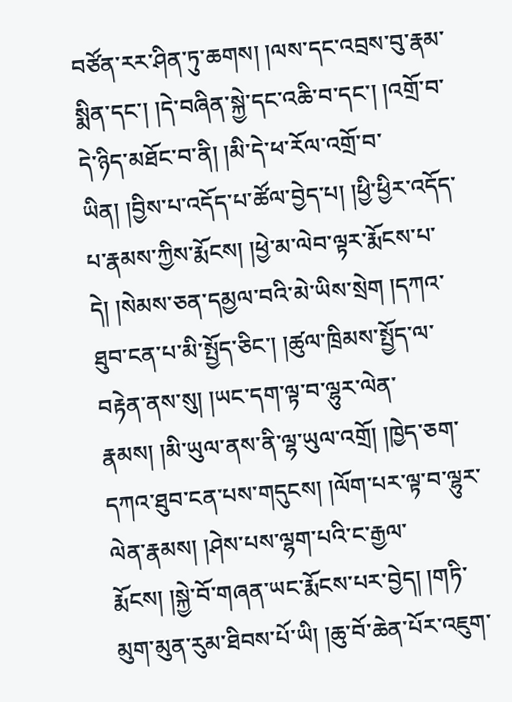བཙོན་རར་ཤིན་ཏུ་ཆགས། །ལས་དང་འབྲས་བུ་རྣམ་སྨིན་དང་། །དེ་བཞིན་སྐྱེ་དང་འཆི་བ་དང་། །འགྲོ་བ་དེ་ཉིད་མཐོང་བ་ནི། །མི་དེ་ཕ་རོལ་འགྲོ་བ་ཡིན། །བྱིས་པ་འདོད་པ་ཚོལ་བྱེད་པ། །ཕྱི་ཕྱིར་འདོད་པ་རྣམས་ཀྱིས་རྨོངས། །ཕྱེ་མ་ལེབ་ལྟར་རྨོངས་པ་དེ། །སེམས་ཅན་དམྱལ་བའི་མེ་ཡིས་སྲེག །དཀའ་ཐུབ་ངན་པ་མི་སྤྱོད་ཅིང་། །ཚུལ་ཁྲིམས་སྤྱོད་ལ་བརྟེན་ནས་སུ། །ཡང་དག་ལྟ་བ་ལྷུར་ལེན་རྣམས། །མི་ཡུལ་ནས་ནི་ལྷ་ཡུལ་འགྲོ། །ཁྱེད་ཅག་དཀའ་ཐུབ་ངན་པས་གདུངས། །ལོག་པར་ལྟ་བ་ལྷུར་ལེན་རྣམས། །ཤེས་པས་ལྷག་པའི་ང་རྒྱལ་རྨོངས། །སྐྱེ་བོ་གཞན་ཡང་རྨོངས་པར་བྱེད། །གཏི་མུག་མུན་རུམ་ཐིབས་པོ་ཡི། །ཆུ་བོ་ཆེན་པོར་འཇུག་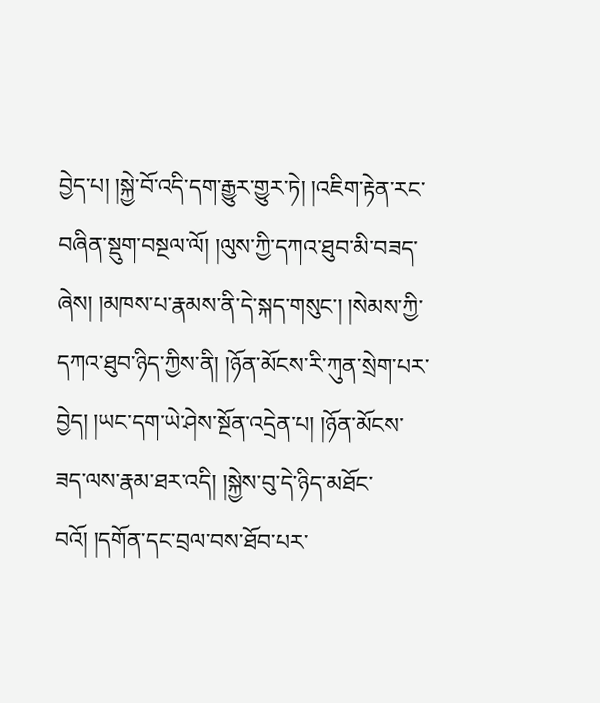བྱེད་པ། །སྐྱེ་བོ་འདི་དག་རྒྱུར་གྱུར་ཏེ། །འཇིག་རྟེན་རང་བཞིན་སྡུག་བསྔལ་ལོ། །ལུས་ཀྱི་དཀའ་ཐུབ་མི་བཟད་ཞེས། །མཁས་པ་རྣམས་ནི་དེ་སྐད་གསུང་། །སེམས་ཀྱི་དཀའ་ཐུབ་ཉིད་ཀྱིས་ནི། །ཉོན་མོངས་རི་ཀུན་སྲེག་པར་བྱེད། །ཡང་དག་ཡེ་ཤེས་སྔོན་འདྲེན་པ། །ཉོན་མོངས་ཟད་ལས་རྣམ་ཐར་འདི། །སྐྱེས་བུ་དེ་ཉིད་མཐོང་བའོ། །དགོན་དང་བྲལ་བས་ཐོབ་པར་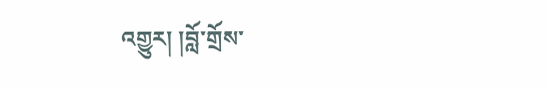འགྱུར། །བློ་གྲོས་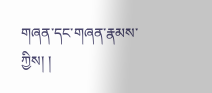གཞན་དང་གཞན་རྣམས་ཀྱིས། །